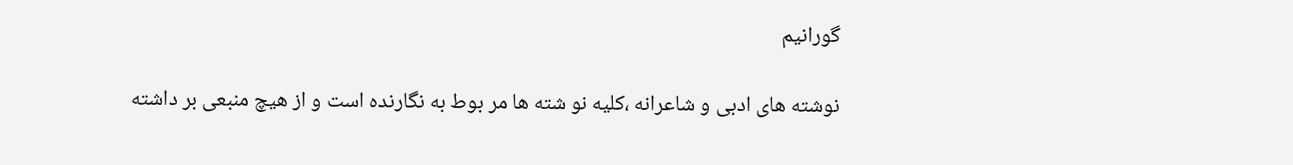گورانیم

نوشته های ادبی و شاعرانه ،کلیه نو شته ها مر بوط به نگارنده است و از هیچ منبعی بر داشته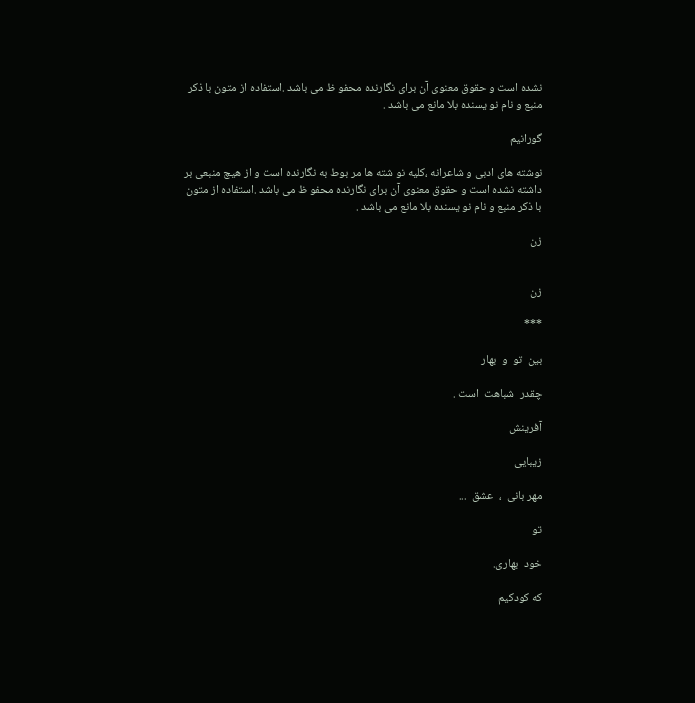نشده است و حقوق معنوی آن برای نگارنده محفو ظ می باشد .استفاده از متون با ذکر منبع و نام نو یسنده بلا مانع می باشد .

گورانیم

نوشته های ادبی و شاعرانه ،کلیه نو شته ها مر بوط به نگارنده است و از هیچ منبعی بر داشته نشده است و حقوق معنوی آن برای نگارنده محفو ظ می باشد .استفاده از متون با ذکر منبع و نام نو یسنده بلا مانع می باشد .

زن


زن

***

بین  تو  و  بهار

چقدر  شباهت  است .

آفرینش

زیبایی

مهر بانی  ،  عشق  ...

تو

خود  بهاری.

که کودکیم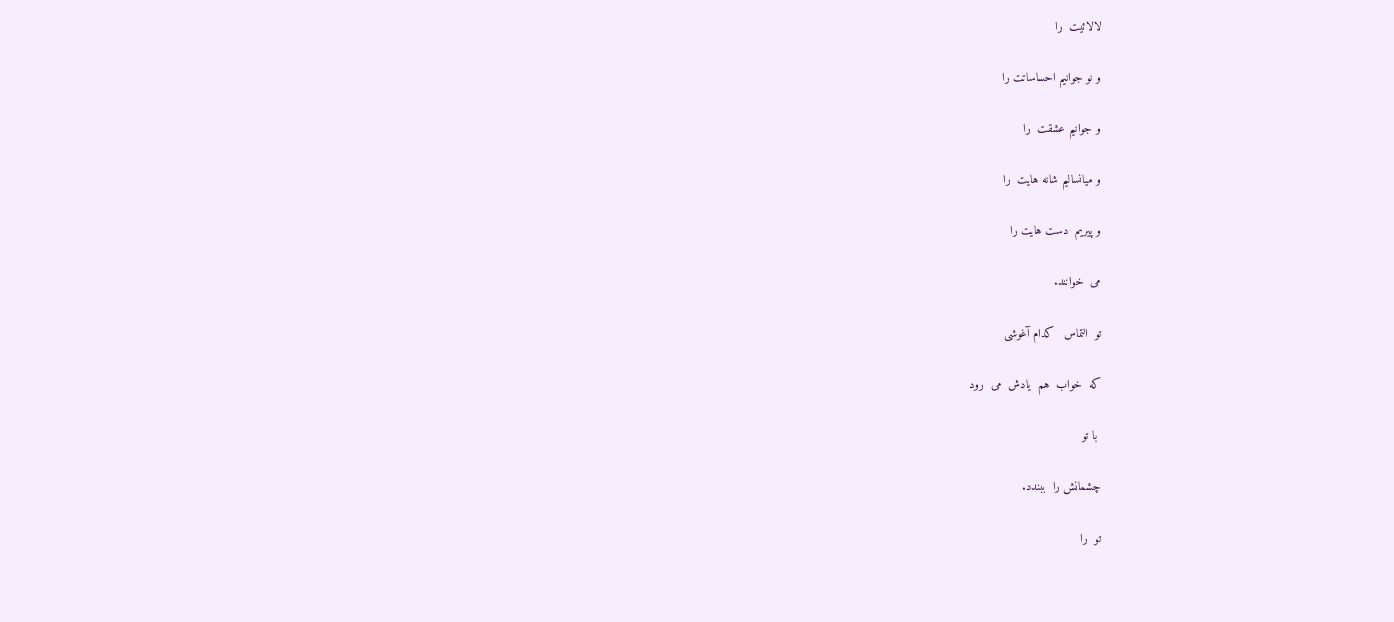لالائیت  را

و نو جوانیم احساساتت را

و جوانیم عشقت  را

و میانسالیم شانه هایت  را

و پیریم  دست هایت را

می  خوانند.

تو  التماس   کدام آغوشی

که  خواب  هم  یادش  می  رود

 با تو

چشمانش را  ببندد.

تو  را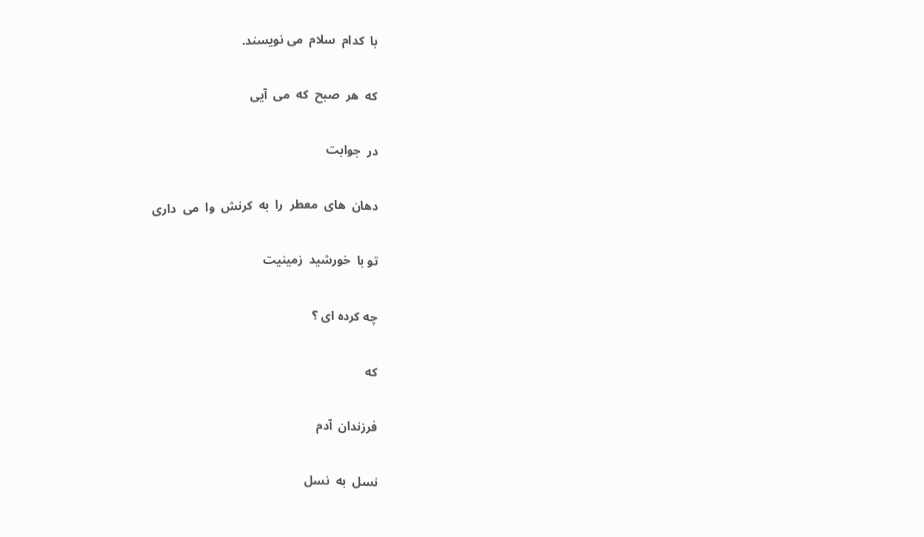با  کدام  سلام  می نویسند.

که  هر  صبح  که  می  آیی

در  جوابت

دهان  های  معطر  را  به  کرنش  وا  می  داری

تو با  خورشید  زمینیت

چه کرده ای ؟

که

فرزندان  آدم

نسل  به  نسل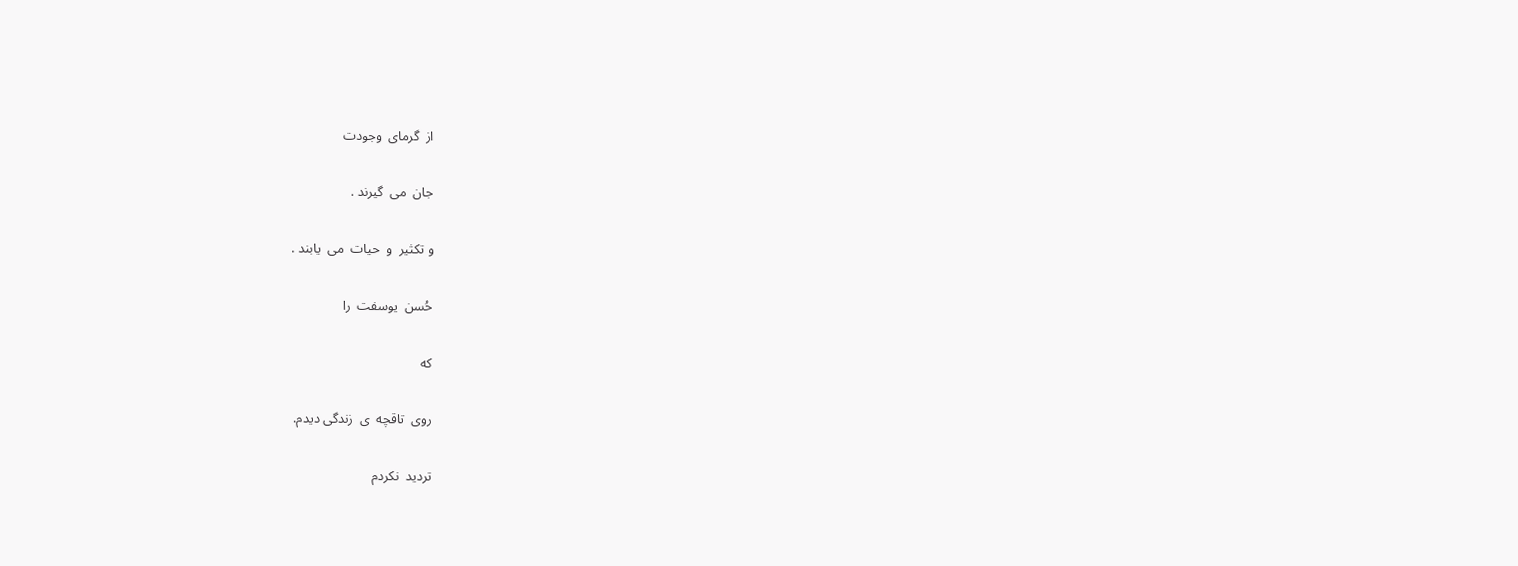از  گرمای  وجودت

جان  می  گیرند .

و تکثیر  و  حیات  می  یابند .

حُسن  یوسفت  را

که

روی  تاقچه  ی  زندگی دیدم.

تردید  نکردم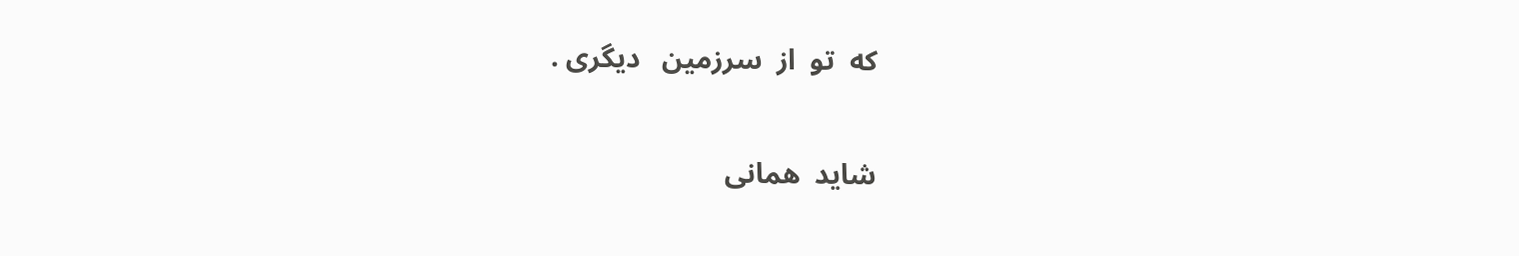که  تو  از  سرزمین   دیگری .

شاید  همانی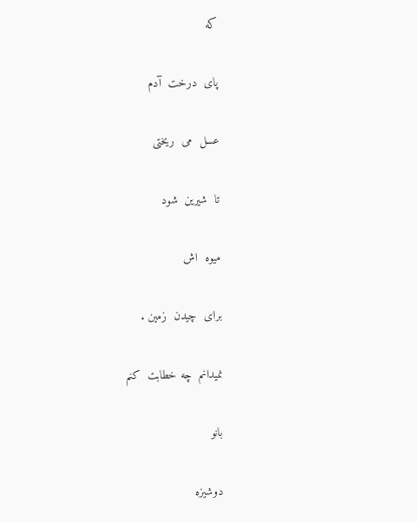که

پای  درخت  آدم

عسل  می  ریختی

تا  شیرین  شود

میوه  اش

برای  چیدن  زمین .

نمیدانم  چه خطابت  کنم

بانو

دوشیزه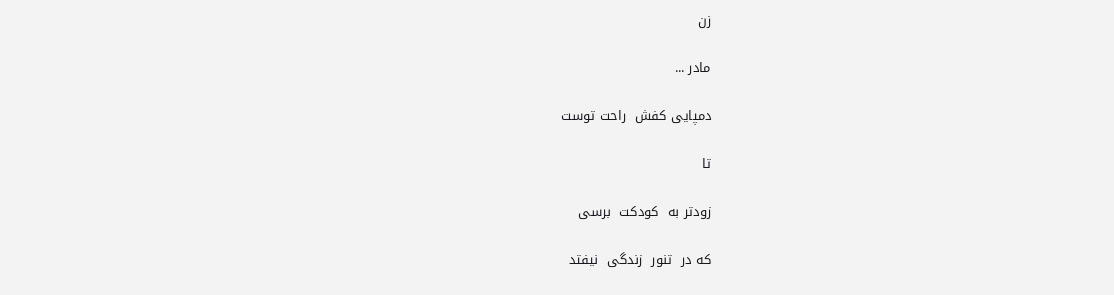زن

مادر ...

دمپایی کفش  راحت توست

تا

زودتر به  کودکت  برسی

که در  تنور  زندگی  نیفتد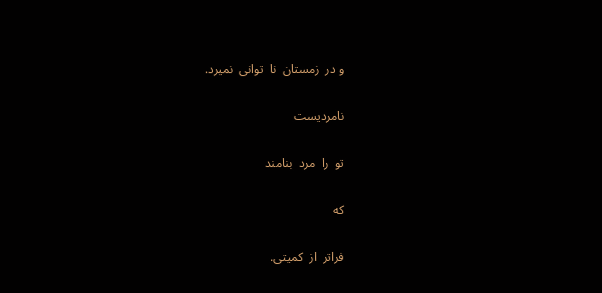و در  زمستان  نا  توانی  نمیرد.

نامردیست

تو  را  مرد  بنامند

که

فراتر  از  کمیتی.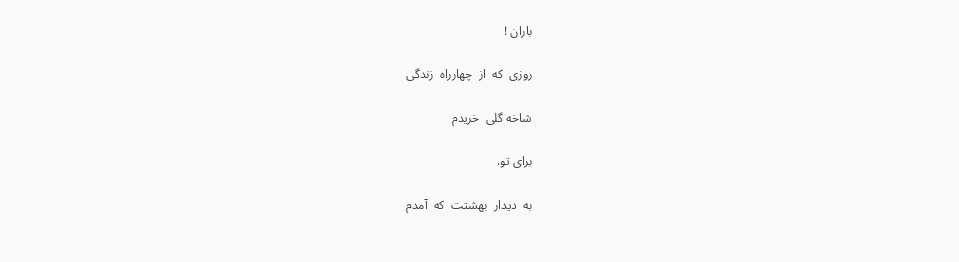باران !

روزی  که  از  چهارراه  زندگی

شاخه گلی  خریدم

برای تو.

به  دیدار  بهشتت  که  آمدم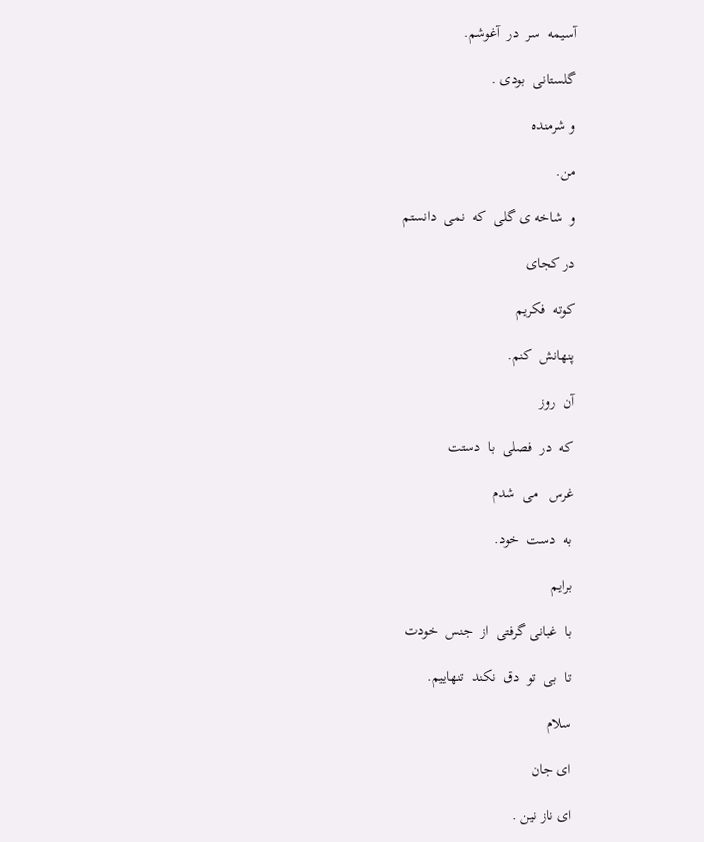آسیمه  سر  در  آغوشم.

گلستانی  بودی .

و شرمنده

من.

و  شاخه ی گلی  که  نمی  دانستم

در کجای

کوته  فکریم

پنهانش  کنم.

آن  روز

که  در  فصلی  با  دستت

غرس   می  شدم

به  دست  خود.

برایم

با  غبانی گرفتی  از  جنس  خودت

تا  بی  تو  دق  نکند  تنهاییم.

سلام

ای جان

ای ناز نین .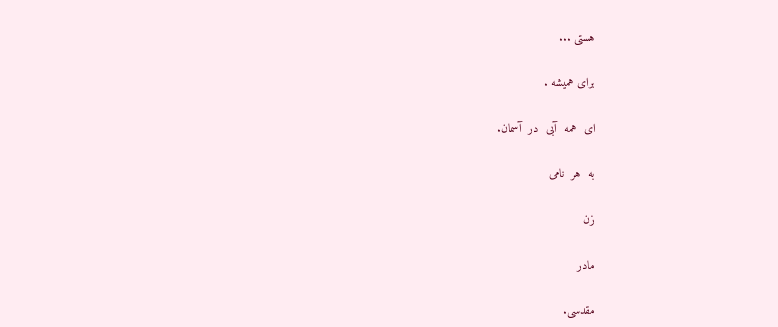هستی ...

برای همیشه .

ای  همه  آبی  در  آسمان.

به  هر  نامی

زن

مادر

مقدسی.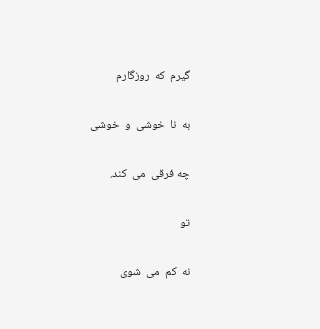گیرم  که  روزگارم

به  نا  خوشی  و  خوشی

چه فرقی  می  کند.

تو

نه  کم  می  شوی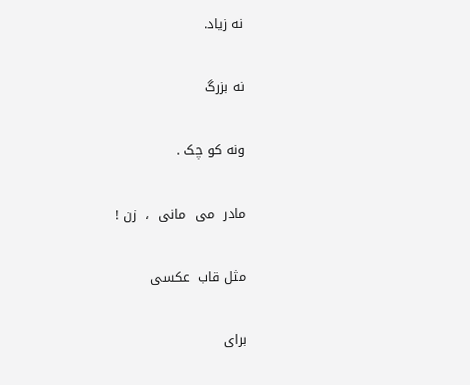نه زیاد.

نه بزرگ

ونه کو چک .

مادر  می  مانی  ،  زن !

مثل قاب  عکسی

برای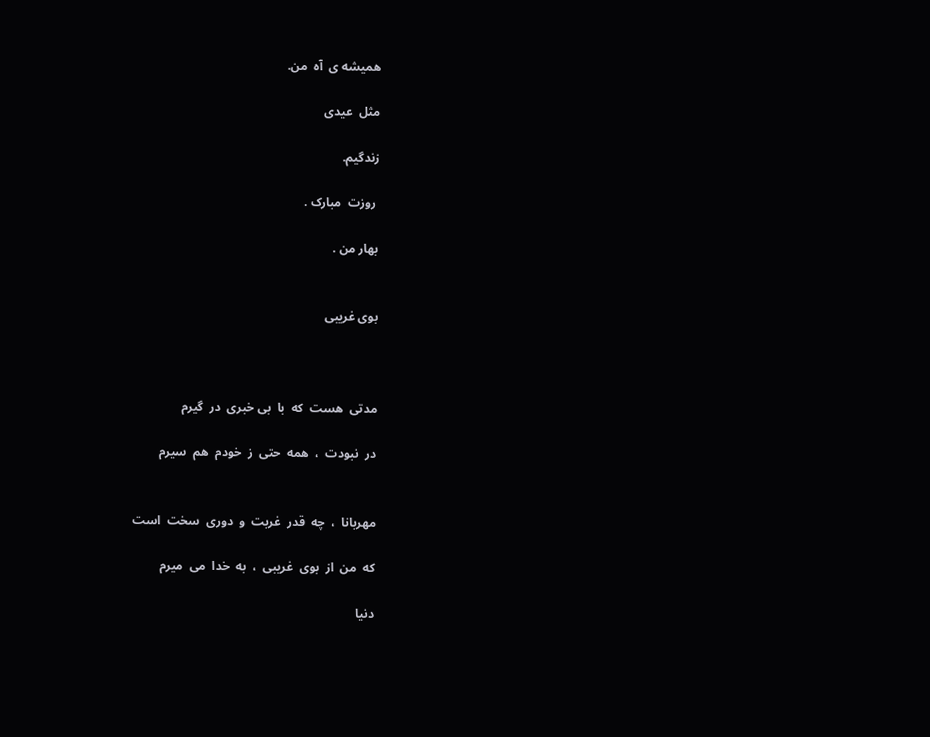همیشه ی  آه  من.

مثل  عیدی

زندگیم.

 روزت  مبارک .

بهار من .


بوی غریبی



مدتی  هست  که  با  بی خبری  در  گیرم

در  نبودت  ،  همه  حتی  ز  خودم  هم  سیرم


مهربانا  ،  چه  قدر  غربت  و  دوری  سخت  است

که  من  از  بوی  غریبی  ،  به  خدا  می  میرم

دنیا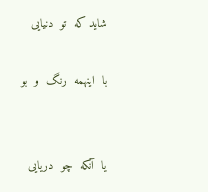شاید که  تو  دنیایی

با  اینهمه  رنگ  و  بو


یا  آنکه  چو  دریایی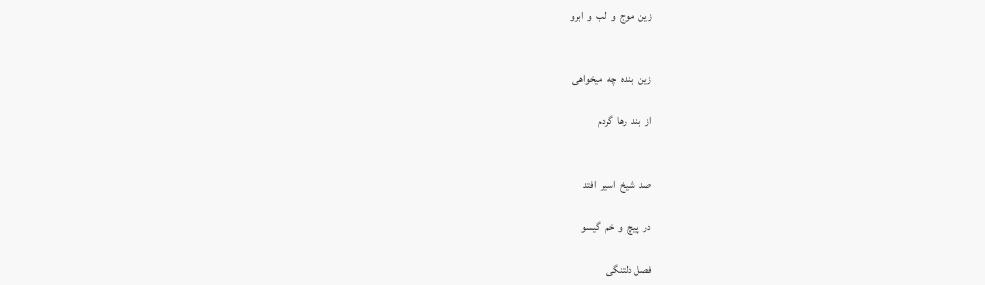زین  موج  و  لب  و  ابرو


زین  بنده  چه  میخواهی

از  بند  رها  گردم


صد  شیخ  اسیر  افتد

در  پیچ  و  خم  گیسو

فصل دلتنگی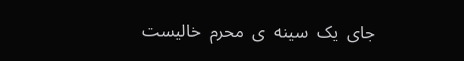جای  یک  سینه  ی  محرم  خالیست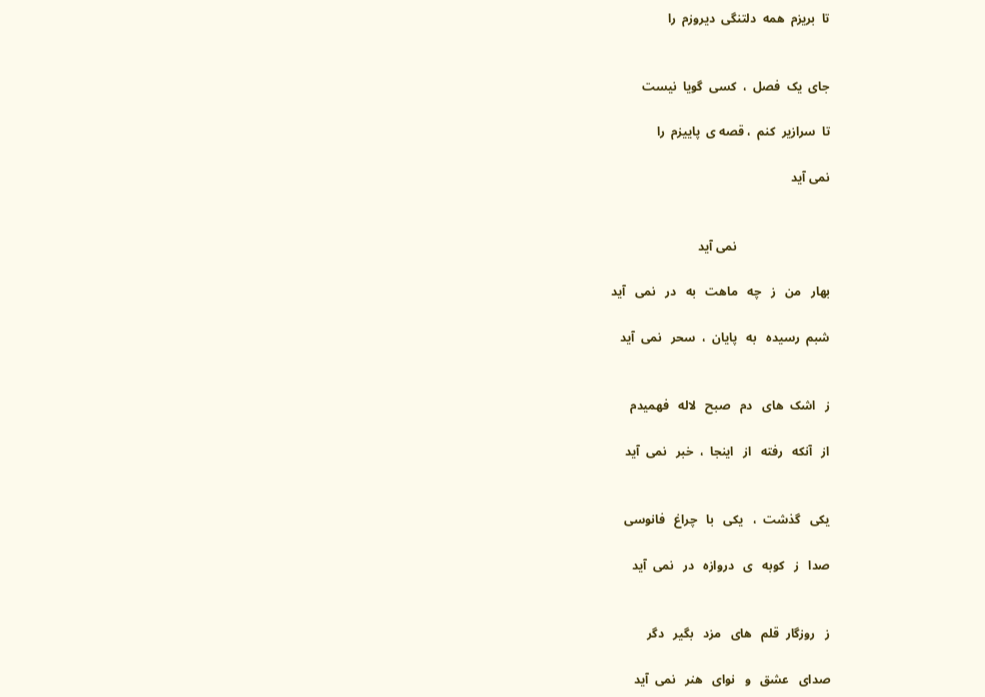تا  بریزم  همه  دلتنگی  دیروزم  را


جای  یک  فصل  ،  کسی  گویا  نیست

تا  سرازیر  کنم  ، قصه ی  پاییزم  را

نمی آید


                              نمی آید

بهار   من   ز   چه   ماهت   به   در   نمی   آید

شبم  رسیده   به   پایان  ،  سحر   نمی  آید


ز   اشک  های   دم   صبح   لاله   فهمیدم

از   آنکه   رفته   از   اینجا  ،  خبر   نمی  آید


یکی   گذشت  ،   یکی   با   چراغ   فانوسی

صدا   ز   کوبه   ی   دروازه   در   نمی  آید


ز   روزگار  قلم   های   مزد   بگیر   دگر

صدای   عشق   و   نوای   هنر   نمی  آید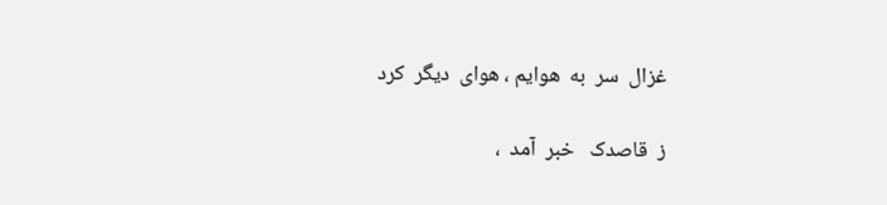غزال  سر  به  هوایم ، هوای  دیگر  کرد

ز  قاصدک   خبر  آمد  ،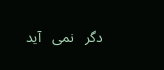دگر   نمی   آید